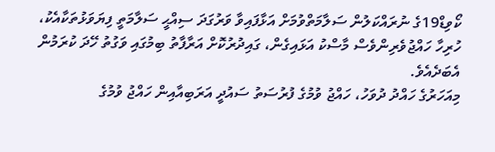ކޯވިޑް19ގެ ނުރައްކަލުން ސަލާމަތްވުމަށް އަޅާފައިވާ ވަރުގަދަ ސިއްޙީ ސަލާމަތީ ފިޔަވަޅުތަކާއެކު، ހުރިހާ ހައްޖުވެރިންވެސް މާސްކު އަޅައިގެން، ގައިދުރުކޮށް އަރާފާތު ބިމުގައި ވަގުތު ހޭދަ ކުރަމުން އެބަދެއެވެ.
މިއަހަރުގެ ހައްދު ދުވަހު، ހައްޖު ވުމުގެ ފުރުސަތު ސައުދީ އަރަބިއާއިން ހައްޖު ވުމުގެ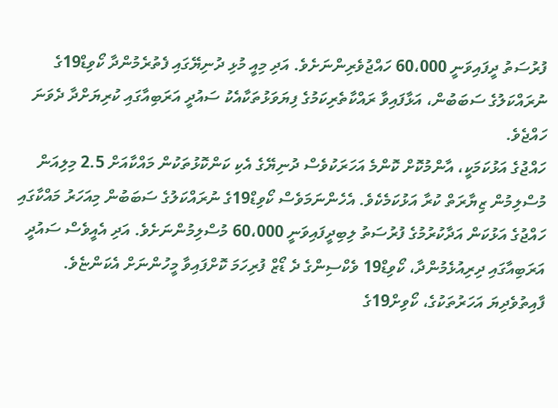ފުރުސަތު ދީފައިވަނީ 60،000 ހައްޖުވެރިންނަށެވެ. އަދި މިއީ މުޅި ދުނިޔޭގައި ފެތުރެމުންދާ ކޯވިޑް19ގެ ނުރައްކަލުގެ ސަބަބުން، އަޅާފައިވާ ރައްކާތެރިކަމުގެ ފިޔަވަޅުތަކާއެކު ސައުދީ އަރަބިއާގައި ކުރިޔަށްދާ ދެވަނަ ހައްޖެވެ.
ހައްޖުގެ އަޅުކަމަކީ، އާންމުކޮށް ކޮންމެ އަހަރަކުވެސް ދުނިޔޭގެ އެކި ކަންކޮޅުތަކުން މައްކާއަށް 2.5 މިލިއަން މުސްލިމުން ޒިޔާރަތް ކުރާ އަޅުކަމެކެވެ. އެހެންނަމަވެސް ކޯވިޑް19ގެ ނުރައްކަލުގެ ސަބަބުން މިއަހަރު މައްކާގައި ހައްޖުގެ އަޅުކަން އަދާކުރުމުގެ ފުރުސަތު ލިބިދީފައިވަނީ 60،000 މުސްލިމުންނަށެވެ. އަދި އެއީވެސް ސައުދީ އަރަބިއާގައި ދިރިއުޅެމުންދާ، ކޯވިޑް19 ވެކްސިންގެ ދެ ޑޯޒް ފުރިހަމަ ކޮށްފައިވާ މީހުންނަށް އެކަންޏެވެ.
ފާއިތުވެދިޔަ އަހަރުތަކުގެ، ކޯވިށް19ގެ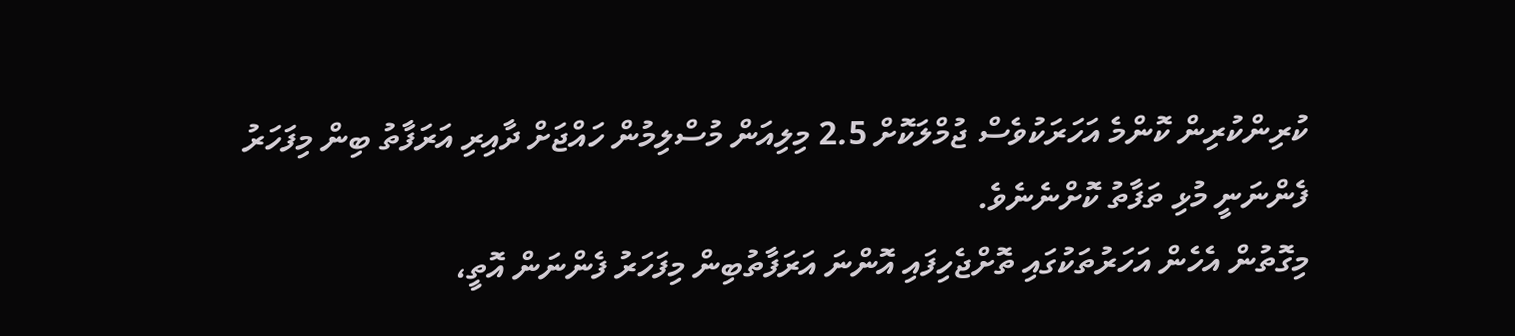ކުރިންކުރިން ކޮންމެ އަހަރަކުވެސް ޖުމްލަކޮށް 2.5 މިލިއަން މުސްލިމުން ހައްޖަށް ދާއިރި އަރަފާތު ބިން މިފަހަރު ފެންނަނީ މުޅި ތަފާތު ކޮށްނެނެވެ.
މިގޮތުން އެހެން އަހަރުތަކުގައި ތޮށްޖެހިފައި އޮންނަ އަރަފާތުބިން މިފަހަރު ފެންނަން އޮތީ،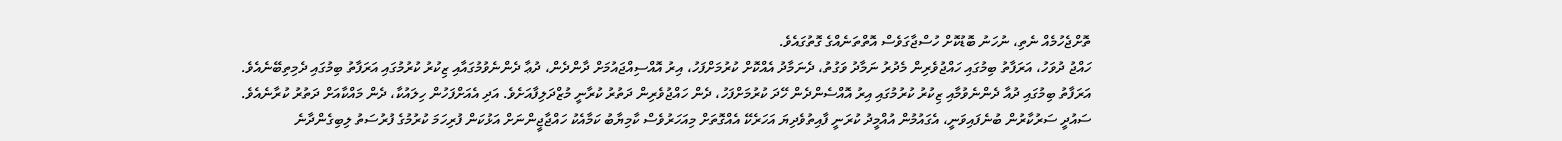ތޮށްޖެހުމެއް ނެތި، ނުހަނު ބޮޑުކޮށް ހުސްޖާގަވެސް އޮތްތަނެއްގެ ގޮތުގައެވެ.
ހައްޖު ދުވަހު، އަރަފާތު ބިމުގައި ހައްޖުވެރިން މެދުރު ނަމާދު ވަގުތު، ދެނަމާދު އެއްކޮށް ކުރުމަށްފަހު، އިރު އޮއްސިއްޖައުމަށް ދާންދެން، ދުޢާ ދެންނެވުމުގައާއި ޒިކުރު ކުރުމުގައި އަރަފާތު ބިމުގައި ދެމިތިބޭނެއެވެ.
އަރަފާތު ބިމުގައި ދުއާ ދެންނެވުމާއި ޒިކުރު ކުރުމުގައި އިރު އޮއްސެންދެން ހޭދަ ކުރުމަށްފަހު، ދެން ހައްޖުވެރިން ދަތުރު ކުރާނީ މުޒްދަލިފާއަށެވެ. އަދި އެއަށްފަހުން ހިލައުކާ، ދެން މައްކާއަށް ދަތުރު ކުރާނެއެވެ.
ސައުދީ ސަރުކާރުން ބުނެފައިވަނީ، އެގައުމުން އުއްމީދު ކުރަނީ ފާއިތުވެދިޔަ އަހަރެކޭ އެއްގޮތަށް މިއަހަރުވެސް ކާމިޔާބު ކަމާއެކު ހައްޖާޖީންނަށް އަޅުކަން ފުރިހަމަ ކުރުމުގެ ފުރުސަތު ލިބިގެންދާނެ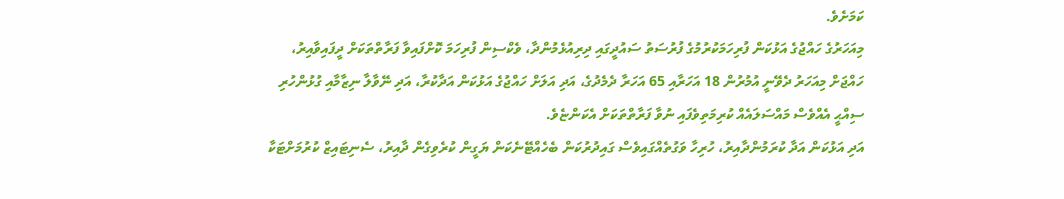ކަމަށެވެ.
މިއަހަރުގެ ހައްޖުގެ އަޅުކަން ފުރިހަމަކުރުމުގެ ފުރުސަތު ސައުދީގައި ދިރިއުޅެމުންދާ، ވެކްސިން ފުރިހަމަ ކޮށްފައިވާ ފަރާތްތަކަށް ދީފައިވާއިރު، ހައްޖަށް މިއަހަރު ދެވޭނީ އުމުރުން 18 އަހަރާއި 65 އަހަރާ ދެމެދުގެ، އަދި އަލަށް ހައްޖުގެ އަޅުކަން އަދާކުރާ، އަދި ނޭވާލާ ނިޒާމާއި ގުޅުންހުރި ސިއްޙީ އެއްވެސް މައްސަލައެއް ކުރިމަތިވެފައި ނުވާ ފަރާތްތަކަށް އެކަންޏެވެ.
އަދި އަޅުކަން އަދާ ކުރަމުންދާއިރު، ހުރިހާ ވަގުތެއްގައިވެސް ގައިދުރުކަން ބެހެއްޓޭނެކަން ޔަގީން ކުރެވިގެން ދާއިރު، ސެނިޓައިޒް ކުރުމަށްޓަކާ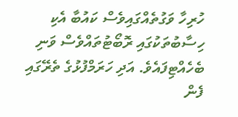ހުރިހާ ވަގުތެއްގައިވެސް ކައުބާ އެކި ހިސާބުތަކުގައި ރޮބޯޓުތައްވެސް ވަނި ބެހެއްޓިފައެވެ. އަދި ހަރަމްފުޅުގެ ތެރޭގައި ފެން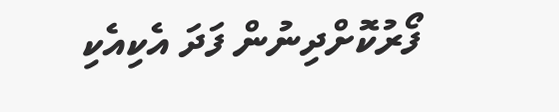ފޯރުކޮށްދިނުން ފަދަ އެކިއެކި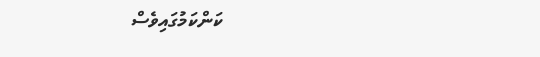ކަންކަމުގައިވެސް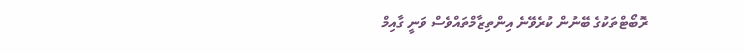ރޮބޯޓްތަކުގެ ބޭނުން ކުރެވޭނެ އިންތިޒާމްތައްވެސް ވަނީ ގާއިމް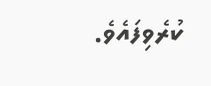ކުރެވިފައެވެ.